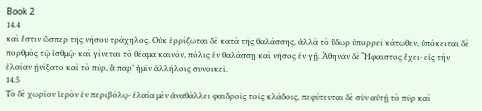Book 2
14.4
καὶ ἔστιν ὥσπερ τῆς νήσου τράχηλος. Οὐκ ἐρρίζωται δὲ κατὰ τῆς θαλάσσης, ἀλλὰ τὸ ὕδωρ ὑπορρεῖ κάτωθεν, ὑπόκειται δὲ πορθμὸς τῷ ἰσθμῷ· καὶ γίνεται τὸ θέαμα καινόν, πόλις ἐν θαλάσσῃ καὶ νῆσος ἐν γῇ. Ἀθηνᾶν δὲ Ἥφαιστος ἔχει· εἰς τὴν ἐλαίαν ᾐνίξατο καὶ τὸ πῦρ, ἃ παρ’ ἡμῖν ἀλλήλοις συνοικεῖ.
14.5
Τὸ δὲ χωρίον ἱερὸν ἐν περιβόλῳ· ἐλαία μὲν ἀναθάλλει φαιδροῖς τοῖς κλάδοις, πεφύτευται δὲ σὺν αὐτῇ τὸ πῦρ καὶ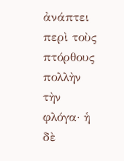ἀνάπτει περὶ τοὺς πτόρθους πολλὴν τὴν φλόγα· ἡ δὲ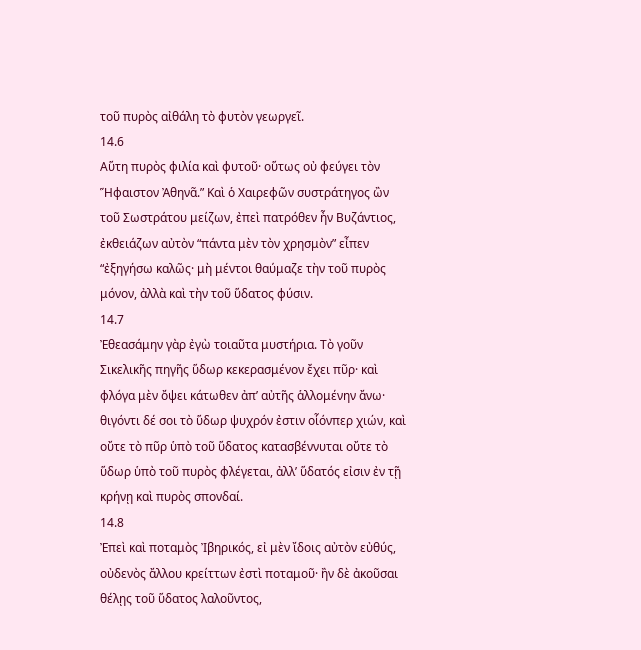τοῦ πυρὸς αἰθάλη τὸ φυτὸν γεωργεῖ.
14.6
Αὕτη πυρὸς φιλία καὶ φυτοῦ· οὕτως οὐ φεύγει τὸν Ἥφαιστον Ἀθηνᾶ.” Καὶ ὁ Χαιρεφῶν συστράτηγος ὢν τοῦ Σωστράτου μείζων, ἐπεὶ πατρόθεν ἦν Βυζάντιος, ἐκθειάζων αὐτὸν “πάντα μὲν τὸν χρησμὸν” εἶπεν “ἐξηγήσω καλῶς· μὴ μέντοι θαύμαζε τὴν τοῦ πυρὸς μόνον, ἀλλὰ καὶ τὴν τοῦ ὕδατος φύσιν.
14.7
Ἐθεασάμην γὰρ ἐγὼ τοιαῦτα μυστήρια. Τὸ γοῦν Σικελικῆς πηγῆς ὕδωρ κεκερασμένον ἔχει πῦρ· καὶ φλόγα μὲν ὄψει κάτωθεν ἀπ’ αὐτῆς ἁλλομένην ἄνω· θιγόντι δέ σοι τὸ ὕδωρ ψυχρόν ἐστιν οἷόνπερ χιών, καὶ οὔτε τὸ πῦρ ὑπὸ τοῦ ὕδατος κατασβέννυται οὔτε τὸ ὕδωρ ὑπὸ τοῦ πυρὸς φλέγεται, ἀλλ’ ὕδατός εἰσιν ἐν τῇ κρήνῃ καὶ πυρὸς σπονδαί.
14.8
Ἐπεὶ καὶ ποταμὸς Ἰβηρικός, εἰ μὲν ἴδοις αὐτὸν εὐθύς, οὐδενὸς ἄλλου κρείττων ἐστὶ ποταμοῦ· ἢν δὲ ἀκοῦσαι θέλῃς τοῦ ὕδατος λαλοῦντος,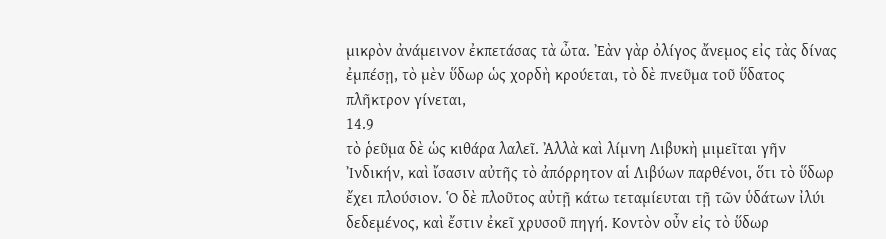μικρὸν ἀνάμεινον ἐκπετάσας τὰ ὦτα. Ἐὰν γὰρ ὀλίγος ἄνεμος εἰς τὰς δίνας ἐμπέσῃ, τὸ μὲν ὕδωρ ὡς χορδὴ κρούεται, τὸ δὲ πνεῦμα τοῦ ὕδατος πλῆκτρον γίνεται,
14.9
τὸ ῥεῦμα δὲ ὡς κιθάρα λαλεῖ. Ἀλλὰ καὶ λίμνη Λιβυκὴ μιμεῖται γῆν Ἰνδικήν, καὶ ἴσασιν αὐτῆς τὸ ἀπόρρητον αἱ Λιβύων παρθένοι, ὅτι τὸ ὕδωρ ἔχει πλούσιον. Ὁ δὲ πλοῦτος αὐτῇ κάτω τεταμίευται τῇ τῶν ὑδάτων ἰλύι δεδεμένος, καὶ ἔστιν ἐκεῖ χρυσοῦ πηγή. Κοντὸν οὖν εἰς τὸ ὕδωρ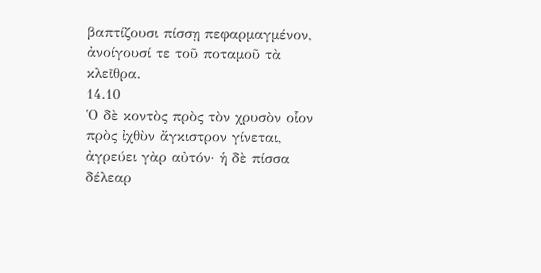βαπτίζουσι πίσσῃ πεφαρμαγμένον, ἀνοίγουσί τε τοῦ ποταμοῦ τὰ κλεῖθρα.
14.10
Ὁ δὲ κοντὸς πρὸς τὸν χρυσὸν οἷον πρὸς ἰχθὺν ἄγκιστρον γίνεται, ἀγρεύει γὰρ αὐτόν· ἡ δὲ πίσσα δέλεαρ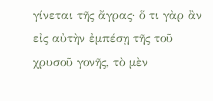γίνεται τῆς ἄγρας· ὅ τι γὰρ ἂν εἰς αὐτὴν ἐμπέσῃ τῆς τοῦ χρυσοῦ γονῆς, τὸ μὲν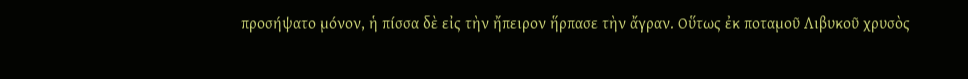προσήψατο μόνον, ἡ πίσσα δὲ εἰς τὴν ἤπειρον ἥρπασε τὴν ἄγραν. Οὕτως ἐκ ποταμοῦ Λιβυκοῦ χρυσὸς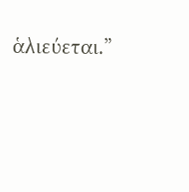ἁλιεύεται.”